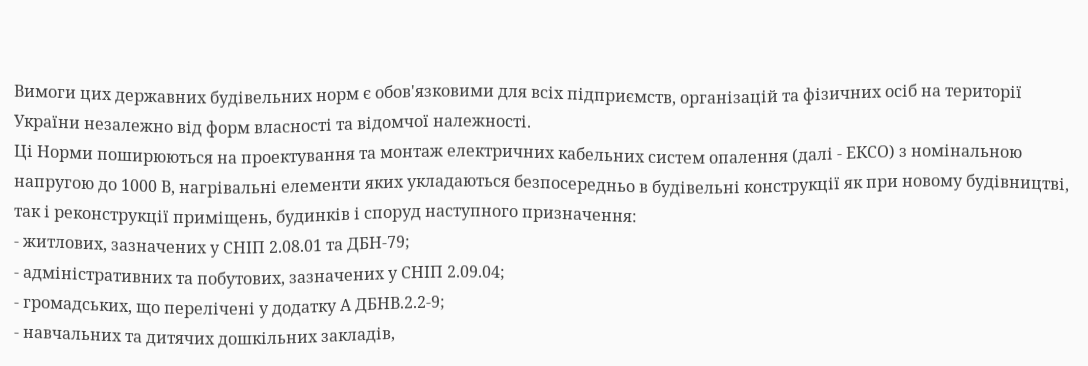Вимоги цих державних будівельних норм є обов'язковими для всіх підприємств, організацій та фізичних осіб на території України незалежно від форм власності та відомчої належності.
Ці Норми поширюються на проектування та монтаж електричних кабельних систем опалення (далі - ЕКСО) з номінальною напругою до 1000 В, нагрівальні елементи яких укладаються безпосередньо в будівельні конструкції як при новому будівництві, так і реконструкції приміщень, будинків і споруд наступного призначення:
- житлових, зазначених у СНІП 2.08.01 та ДБН-79;
- адміністративних та побутових, зазначених у СНІП 2.09.04;
- громадських, що перелічені у додатку А ДБНВ.2.2-9;
- навчальних та дитячих дошкільних закладів,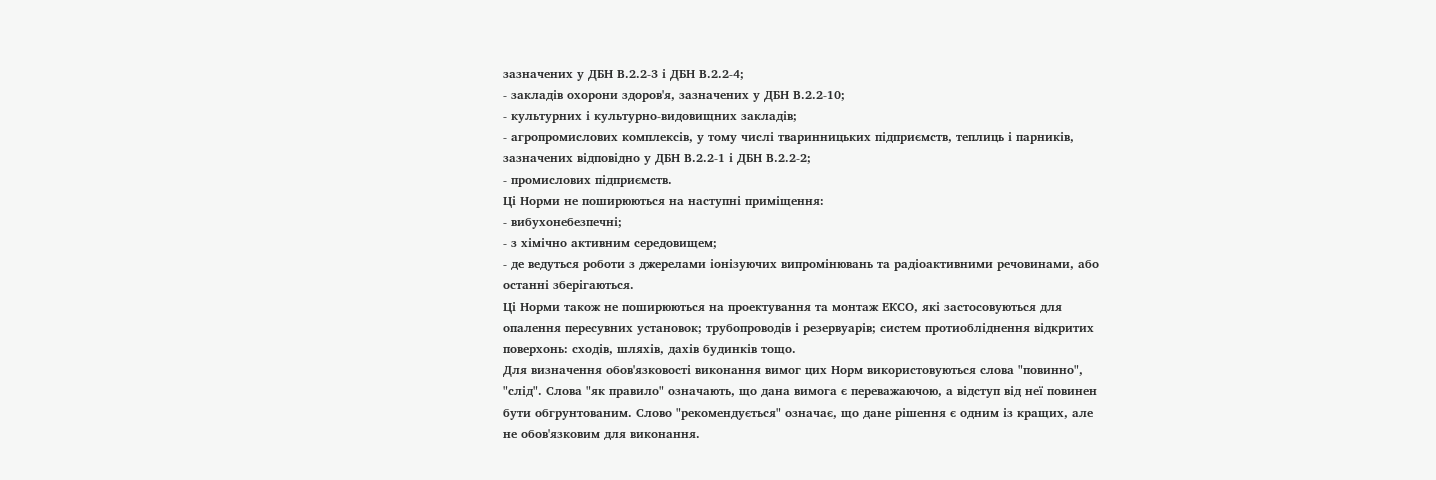зазначених у ДБН В.2.2-3 і ДБН В.2.2-4;
- закладів охорони здоров'я, зазначених у ДБН В.2.2-10;
- культурних і культурно-видовищних закладів;
- агропромислових комплексів, у тому числі тваринницьких підприємств, теплиць і парників, зазначених відповідно у ДБН В.2.2-1 і ДБН В.2.2-2;
- промислових підприємств.
Ці Норми не поширюються на наступні приміщення:
- вибухонебезпечні;
- з хімічно активним середовищем;
- де ведуться роботи з джерелами іонізуючих випромінювань та радіоактивними речовинами, або останні зберігаються.
Ці Норми також не поширюються на проектування та монтаж ЕКСО, які застосовуються для опалення пересувних установок; трубопроводів і резервуарів; систем протиобліднення відкритих поверхонь: сходів, шляхів, дахів будинків тощо.
Для визначення обов'язковості виконання вимог цих Норм використовуються слова "повинно", "слід". Слова "як правило" означають, що дана вимога є переважаючою, а відступ від неї повинен бути обгрунтованим. Слово "рекомендується" означає, що дане рішення є одним із кращих, але не обов'язковим для виконання.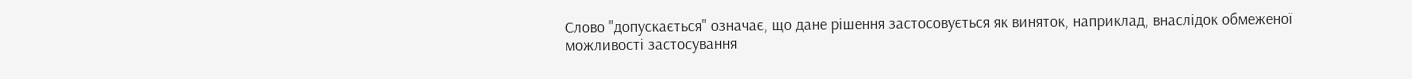Слово "допускається" означає, що дане рішення застосовується як виняток, наприклад, внаслідок обмеженої можливості застосування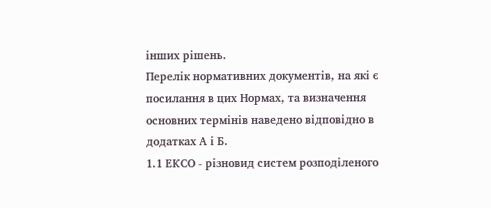інших рішень.
Перелік нормативних документів, на які є посилання в цих Нормах, та визначення основних термінів наведено відповідно в додатках А і Б.
1.1 ЕКСО - різновид систем розподіленого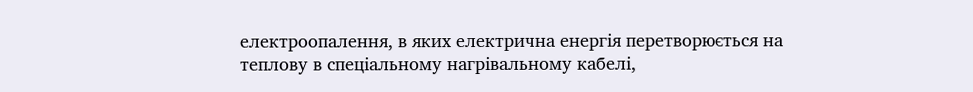електроопалення, в яких електрична енергія перетворюється на теплову в спеціальному нагрівальному кабелі,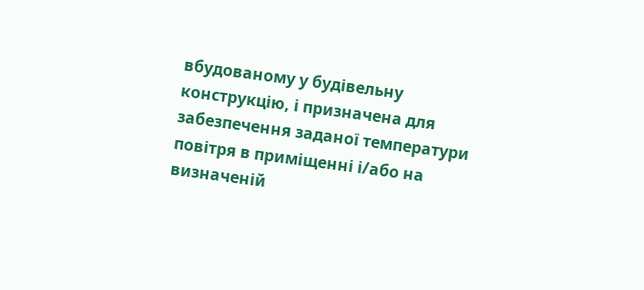вбудованому у будівельну конструкцію, і призначена для забезпечення заданої температури повітря в приміщенні і/або на визначеній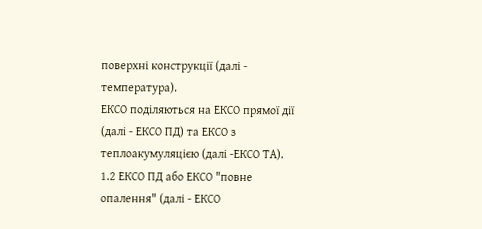поверхні конструкції (далі - температура).
ЕКСО поділяються на ЕКСО прямої дії (далі - ЕКСО ПД) та ЕКСО з теплоакумуляцією (далі -ЕКСО ТА).
1.2 ЕКСО ПД або ЕКСО "повне опалення" (далі - ЕКСО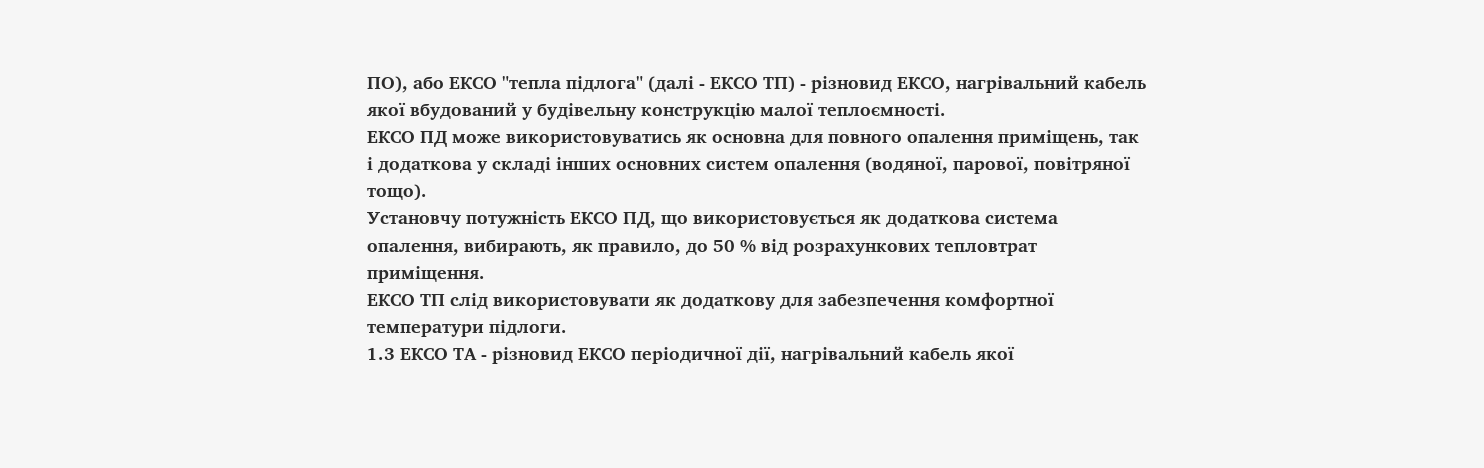ПО), або ЕКСО "тепла підлога" (далі - ЕКСО ТП) - різновид ЕКСО, нагрівальний кабель якої вбудований у будівельну конструкцію малої теплоємності.
ЕКСО ПД може використовуватись як основна для повного опалення приміщень, так і додаткова у складі інших основних систем опалення (водяної, парової, повітряної тощо).
Установчу потужність ЕКСО ПД, що використовується як додаткова система опалення, вибирають, як правило, до 50 % від розрахункових тепловтрат приміщення.
ЕКСО ТП слід використовувати як додаткову для забезпечення комфортної температури підлоги.
1.3 ЕКСО ТА - різновид ЕКСО періодичної дії, нагрівальний кабель якої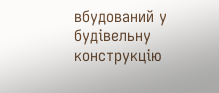вбудований у будівельну конструкцію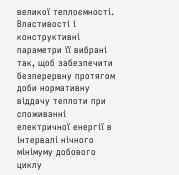великої теплоємності. Властивості і конструктивні параметри її вибрані так, щоб забезпечити безперервну протягом доби нормативну віддачу теплоти при споживанні електричної енергії в інтервалі нічного мінімуму добового циклу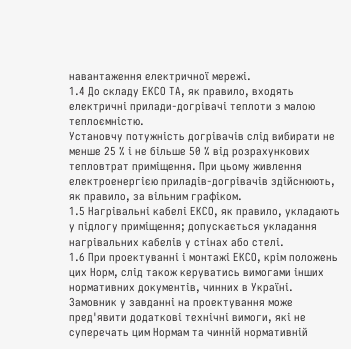навантаження електричної мережі.
1.4 До складу ЕКСО ТА, як правило, входять електричні прилади-догрівачі теплоти з малою теплоємністю.
Установчу потужність догрівачів слід вибирати не менше 25 % і не більше 50 % від розрахункових тепловтрат приміщення. При цьому живлення електроенергією приладів-догрівачів здійснюють, як правило, за вільним графіком.
1.5 Нагрівальні кабелі ЕКСО, як правило, укладають у підлогу приміщення; допускається укладання нагрівальних кабелів у стінах або стелі.
1.6 При проектуванні і монтажі ЕКСО, крім положень цих Норм, слід також керуватись вимогами інших нормативних документів, чинних в Україні.
Замовник у завданні на проектування може пред'явити додаткові технічні вимоги, які не суперечать цим Нормам та чинній нормативній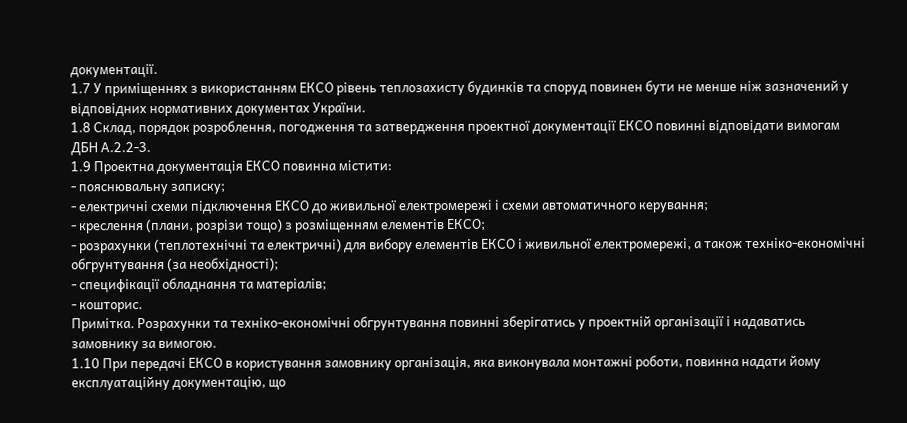документації.
1.7 У приміщеннях з використанням ЕКСО рівень теплозахисту будинків та споруд повинен бути не менше ніж зазначений у відповідних нормативних документах України.
1.8 Склад, порядок розроблення, погодження та затвердження проектної документації ЕКСО повинні відповідати вимогам ДБН А.2.2-3.
1.9 Проектна документація ЕКСО повинна містити:
- пояснювальну записку;
- електричні схеми підключення ЕКСО до живильної електромережі і схеми автоматичного керування;
- креслення (плани, розрізи тощо) з розміщенням елементів ЕКСО;
- розрахунки (теплотехнічні та електричні) для вибору елементів ЕКСО і живильної електромережі, а також техніко-економічні обгрунтування (за необхідності);
- специфікації обладнання та матеріалів;
- кошторис.
Примітка. Розрахунки та техніко-економічні обгрунтування повинні зберігатись у проектній організації і надаватись замовнику за вимогою.
1.10 При передачі ЕКСО в користування замовнику організація, яка виконувала монтажні роботи, повинна надати йому експлуатаційну документацію, що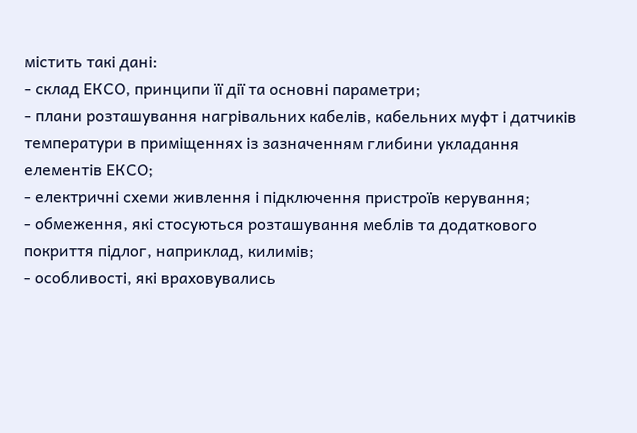містить такі дані:
- склад ЕКСО, принципи її дії та основні параметри;
- плани розташування нагрівальних кабелів, кабельних муфт і датчиків температури в приміщеннях із зазначенням глибини укладання елементів ЕКСО;
- електричні схеми живлення і підключення пристроїв керування;
- обмеження, які стосуються розташування меблів та додаткового покриття підлог, наприклад, килимів;
- особливості, які враховувались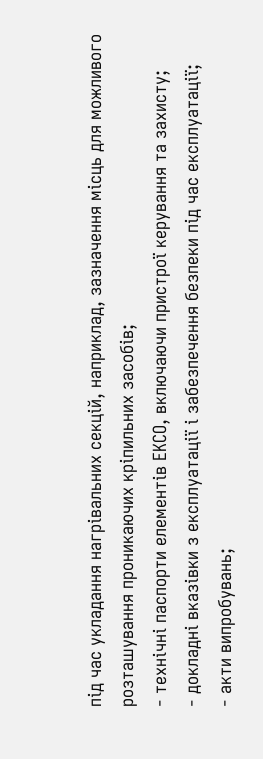під час укладання нагрівальних секцій, наприклад, зазначення місць для можливого розташування проникаючих кріпильних засобів;
- технічні паспорти елементів ЕКСО, включаючи пристрої керування та захисту;
- докладні вказівки з експлуатації і забезпечення безпеки під час експлуатації;
- акти випробувань;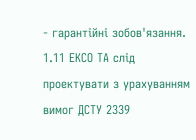- гарантійні зобов'язання.
1.11 ЕКСО ТА слід проектувати з урахуванням вимог ДСТУ 2339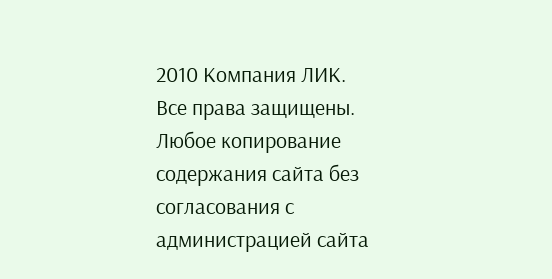2010 Компания ЛИК.
Все права защищены. Любое копирование содержания сайта без согласования с администрацией сайта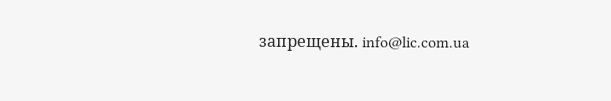запрещены. info@lic.com.ua